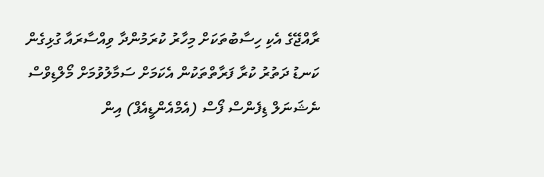ރާއްޖޭގެ އެކި ހިސާބުތަކަށް މިހާރު ކުރަމުންދާ ވިއްސާރައާ ގުޅިގެން ކަނޑު ދަތުރު ކުރާ ފަރާތްތަކުން އެކަމަށް ސަމާލުވުމަށް މޯލްޑިވްސް ނެޝަނަލް ޑިފެންސް ފޯސް (އެމްއެންޑީއެފް) އިން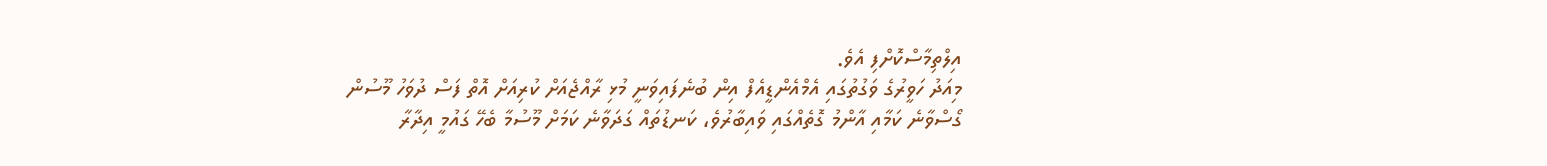އިލްތިމާސްކޮށްފި އެވެ.
މިއަދު ހަވީރުގެ ވަގުތުގައި އެމްއެންޑީއެފް އިން ބުނެފައިވަނީ މުޅި ރާއްޖެއަށް ކުރިއަށް އޮތް ފަސް ދުވަހު މޫސުން ގޯސްވާނެ ކަމާއި އާންމު ގޮތެއްގައި ވައިބާރުވެ، ކަނޑުތައް ގަދަވާނެ ކަމަށް މޫސުމާ ބެހޭ ގައުމީ އިދާރާ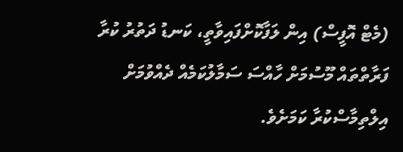(މެޓް އޮފީސް) އިން ލަފާކޮށްފައިވާތީ، ކަނޑު ދަތުރު ކުރާ ފަރާތްތައް މޫސުމަށް ހާއްސަ ސަމާލުކަމެއް ދެއްވުމަށް އިލްތިމާސްކުރާ ކަމަށެވެ.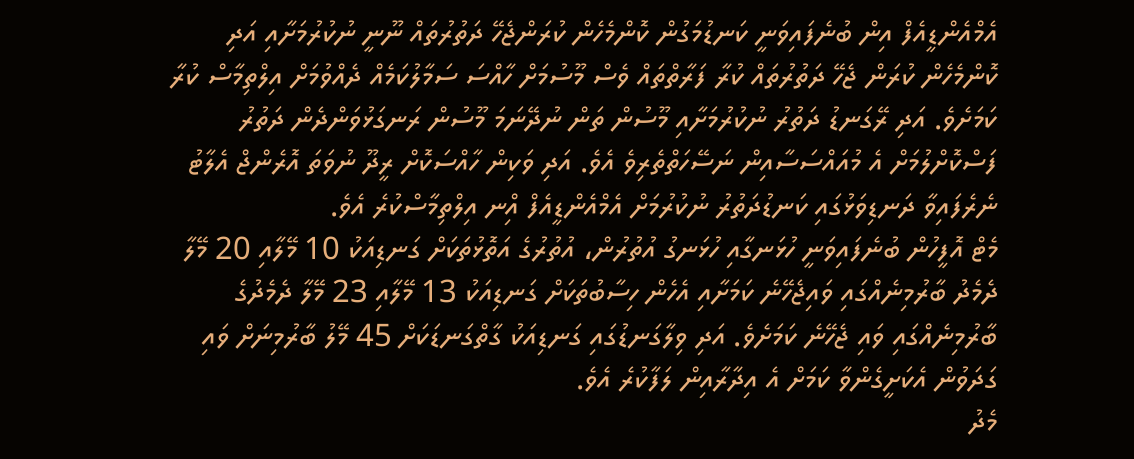އެމްއެންޑީއެފް އިން ބުނެފައިވަނީ ކަނޑުމަގުން ކޮންމެހެން ކުރަންޖެހޭ ދަތުރުތައް ނޫނީ ނުކުރުމަށާއި އަދި ކޮންމެހެން ކުރަން ޖެހޭ ދަތުރުތައް ކުރާ ފަރާތްތައް ވެސް މޫސުމަށް ހާއްސަ ސަމާލުކަމެއް ދެއްވުމަށް އިލްތިމާސް ކުރާ ކަމަށެވެ. އަދި ރޭގަނޑު ދަތުރު ނުކުރުމަށާއި މޫސުން ތަން ނުދޭނަމަ މޫސުން ރަނގަޅުވަންދެން ދަތުރު ފަސްކޮށްލުމަށް އެ މުއައްސަސާއިން ނަސޭހަތްތެރިވެ އެވެ. އަދި ވަކިން ހާއްސަކޮށް ރީދޫ ނުވަތަ އޮރެންޖް އެލާޓު ނެރެފައިވާ ދަނޑިވަޅުގައި ކަނޑުދަތުރު ނުކުރުމަށް އެމްއެންޑީއެފް އިްނ އިލްތިމާސްކުރެ އެވެ.
މެޓް އޮފީހުން ބުނެފައިވަނީ ހުޅަނގާއި ހުޅަނގު އުތުރުން، އުތުރުގެ އަތޮޅުތަކަށް ގަނޑިއަކު 10 މޭލާއި 20 މޭލާ ދެމެދު ބާރުމިނެއްގައި ވައިޖެހޭނެ ކަމަށާއި އެހެން ހިސާބުތަކަށް ގަނޑިއަކު 13 މޭލާއި 23 މޭލާ ދެމެދުގެ ބާރުމިނެއްގައި ވައި ޖެހޭނެ ކަމަށެވެ. އަދި ވިލާގަނޑުގައި ގަނޑިއަކު ގާތްގަނޑަކަށް 45 މޭލު ބާރުމިނަށް ވައި ގަދަވުން އެކަށީގެންވާ ކަމަށް އެ އިދާރާއިން ލަފާކުރެ އެވެ.
މެދު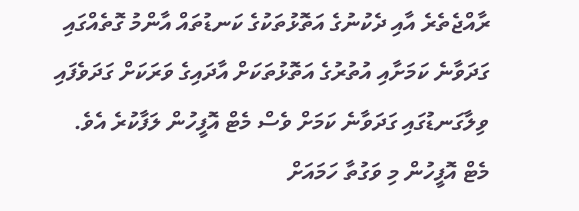ރާއްޖެތެރެ އާއި ދެކުނުގެ އަތޮޅުތަކުގެ ކަނޑުތައް އާންމު ގޮތެއްގައި ގަދަވާނެ ކަމަށާއި އުތުރުގެ އަތޮޅުތަކަށް އާދައިގެ ވަރަކަށް ގަދަވެފައި ވިލާގަނޑުގައި ގަދަވާނެ ކަމަށް ވެސް މެޓް އޮފީހުން ލަފާކުރެ އެވެ.
މެޓް އޮފީހުން މި ވަގުތާ ހަމައަށް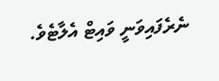ނެރެފައިވަނީ ވައިޓް އެލާޓެވެ.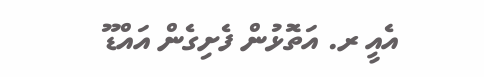އެއީ ރ. އަތޮޅުން ފެށިގެން އައްޑޫ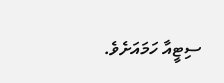ސިޓީއާ ހަމައަށެވެ.